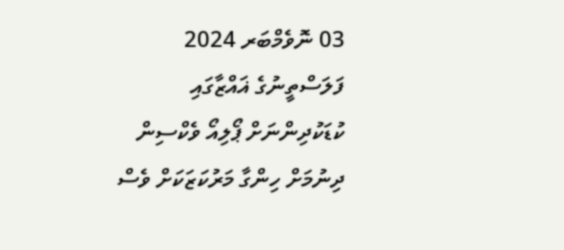03 ނޮވެމްބަރ 2024
ފަލަސްތީނުގެ ޣައްޒާގައި ކުޑަކުދިންނަށް ޕޯލިއޯ ވެކްސިން ދިނުމަށް ހިންގާ މަރުކަޒަކަށް ވެސް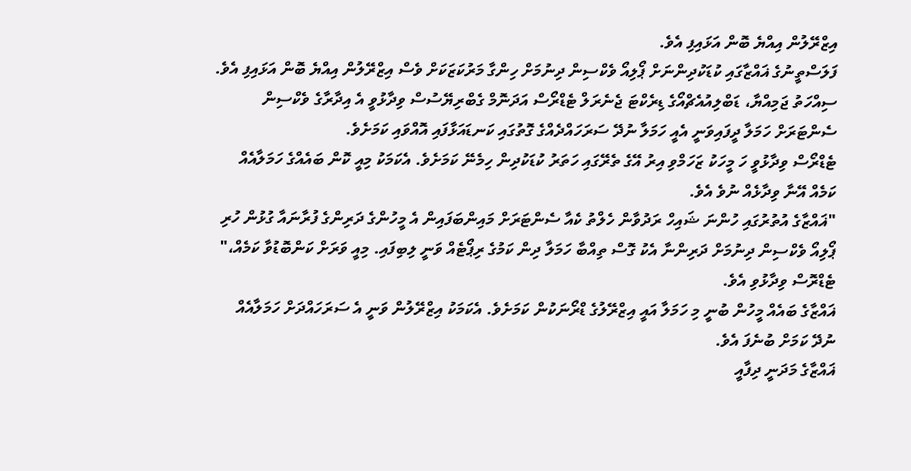އިޒްރޭލުން އިއްޔެ ބޮން އަޅައިފި އެވެ.
ފަލަސްތީނުގެ ޣައްޒާގައި ކުޑަކުދިންނަށް ޕޯލިއޯ ވެކްސިން ދިނުމަށް ހިންގާ މަރުކަޒަކަށް ވެސް އިޒްރޭލުން އިއްޔެ ބޮން އަޅައިފި އެވެ.
ސިއްހަތު ޖަމިއްޔާ، ޑަބްލިއުއެޗްއޯގެ ޑިރެކްޓަ ޖެނެރަލް ޓެޑްރޯސް އަދަނޮމް ގެބްރިޔޭސުސް ވިދާޅުވީ އެ އިދާރާގެ ވެކްސިން ސެންޓަރަށް ހަމަލާ ދީފައިވަނީ އެއީ ހަމަލާ ނުދޭ ސަރަހައްދެއްގެ ގޮތުގައި ކަނޑައަޅާފައި އޮއްވައި ކަމަށެވެ.
ޓެޑްރޯސް ވިދާޅުވީ ހަ މީހަކު ޒަހަމްވި އިރު އޭގެ ތެރޭގައި ހަތަރު ކުޑަކުދިން ހިމެނޭ ކަމަށެވެ. އެކަމަކު މިއީ ކޮން ބައެއްގެ ހަމަލާއެއް ކަމެއް އޭނާ ވިދާޅެއް ނުވެ އެވެ.
"ޣައްޒާގެ އުތުރުގައި ހުންނަ ޝައިހް ރަދުވާން ހެލްތު ކެއާ ސެންޓަރަށް މައިންބަފައިން އެ މީހުންގެ ދަރިންގެ ފުރާނައާ ގުޅުން ހުރި ޕޯލިއޯ ވެކްސިން ދިނުމަށް ދަރިންނާ އެކު ގޮސް ތިއްބާ ހަމަލާ ދިން ކަމުގެ ރިޕޯޓެއް ވަނީ ލިބިފައި. މިއީ ވަރަށް ކަންބޮޑުވާ ކަމެއް،" ޓެޑްރޮސް ވިދާޅުވި އެވެ.
ޣައްޒާގެ ބައެއް މީހުން ބުނީ މި ހަމަލާ އައީ އިޒްރޭލުގެ ޑްރޯނަކުން ކަމަށެވެ. އެކަމަކު އިޒްރޭލުން ވަނީ އެ ސަރަހައްދަށް ހަމަލާއެއް ނުދޭ ކަމަށް ބުނެފަ އެވެ.
ޣައްޒާގެ މަދަނީ ދިފާއީ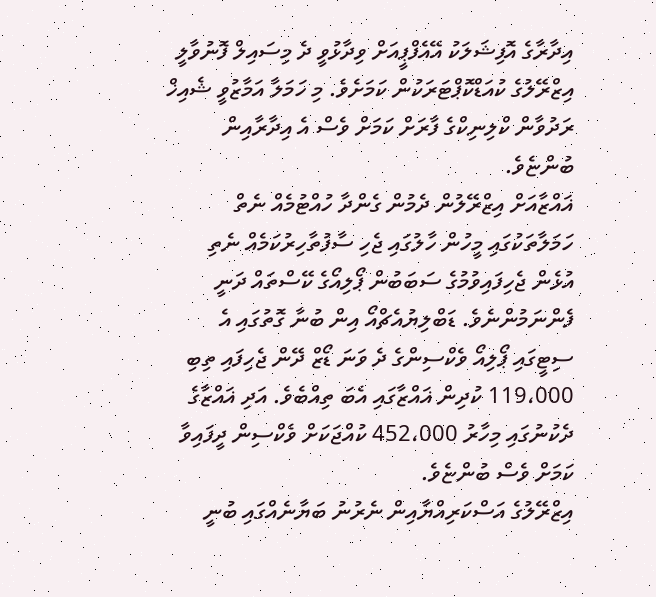އިދާރާގެ އޮފިޝަލަކު އޭއެފްޕީއަށް ވިދާޅުވީ ދެ މިސައިލް ފޮނުވާލީ އިޒްރޭލުގެ ކުއަޑްކޮޕްޓަރަކުން ކަމަށެވެ. މި ހަމަލާ އަމާޒުވީ ޝެއިޚް ރަދުވާން ކްލިނިކްގެ ފާރަށް ކަމަށް ވެސް އެ އިދާރާއިން ބުންޏެވެ.
ޣައްޒާއަށް އިޒްރޭލުން ދެމުން ގެންދާ ހުއްޓުމެއް ނެތް ހަމަލާތަކުގައި މީހުން ހާލުގައި ޖެހި ސާފުތާހިރުކަމެއް ނެތި އުޅެން ޖެހިފައިވުމުގެ ސަބަބުން ޕޯލިއޯގެ ކޭސްތައް ދަނީ ފެންނަމުންނެވެ. ޑަބްލިޔުއެޗްއޯ އިން ބުނާ ގޮތުގައި އެ ސިޓީގައި ޕޯލިއޯ ވެކްސިންގެ ދެ ވަނަ ޑޯޒް ދޭން ޖެހިފައި ތިބި 119،000 ކުދިން ޣައްޒާގައި އެބަ ތިއްބެވެ. އަދި ޣައްޒާގެ ދެކުނުގައި މިހާރު 452،000 ކުއްޖަކަށް ވެކްސިން ދީފައިވާ ކަމަށް ވެސް ބުންޏެވެ.
އިޒްރޭލުގެ އަސްކަރިއްޔާއިން ނެރުނު ބަޔާނެއްގައި ބުނީ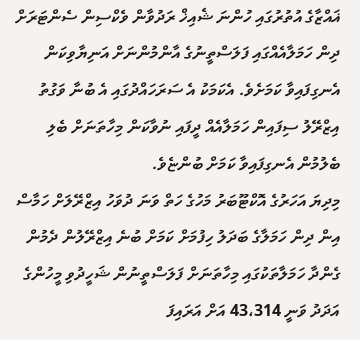ޣައްޒާގެ އުތުރުގައި ހުންނަ ޝެއިޚް ރަދުވާން ވެކްސިން ސެންޓަރަށް ދިން ހަމަލާއެއްގައި ފަލަސްތީނުގެ އާންމުންނަށް އަނިޔާވިކަން އެނގިފައިވާ ކަމަށެވެ. އެކަމަކު އެ ސަރަހައްދުގައި އެ ބުނާ ވަގުތު އިޒްރޭލު ސިފައިން ހަމަލާއެއް ދީފައި ނުވާކަން މިހާތަނަށް ބެލި ބެލުމުން އެނގިފައިވާ ކަމަށް ބުންޏެވެ.
މިދިޔަ އަހަރުގެ އޮކްޓޫބަރު މަހުގެ ހަތް ވަނަ ދުވަހު އިޒްރޭލަށް ހަމާސް އިން ދިން ހަމަލާގެ ބަދަލު ހިފުމަށް ކަމަށް ބުނެ އިޒްރޭލުން ދެމުން ގެންދާ ހަމަލާތަކުގައި މިހާތަނަށް ފަލަސްތީނުން ޝަހީދުވި މީހުންގެ އަދަދު ވަނީ 43،314 އަށް އަރައިފަ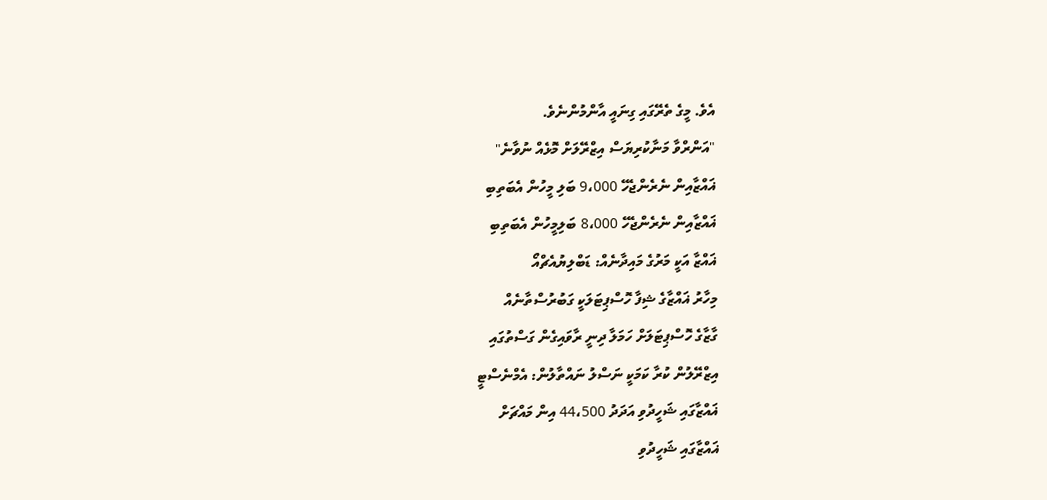އެވެ. މީގެ ތެރޭގައި ގިނައީ އާންމުންނެވެ.
"އަންރްވާ މަނާކުރިޔަސް އިޒްރޭލަށް މޮޅެއް ނުވާނެ"
ޣައްޒާއިން ނެރެންޖެހޭ 9،000 ބަލި މީހުން އެބަތިބި
ޣައްޒާއިން ނެރެންޖެހޭ 8،000 ބަލިމީހުން އެބަތިބި
ޣައްޒާ އަކީ މަރުގެ މައިދާނެއް: ޑަބްލިޔުއެޗްއޯ
މިހާރު ޣައްޒާގެ ޝިފާ ހޮސްޕިޓަލަކީ ގަބުރުސްތާނެއް
ގާޒާގެ ހޮސްޕިޓަލަށް ހަމަލާ ދިނީ ރާވައިގެން ގަސްތުގައި
އިޒްރޭލުން ކުރާ ކަމަކީ ނަސްލު ނައްތާލުން: އެމްނެސްޓީ
ޣައްޒާގައި ޝަހީދުވި އަދަދު 44،500 އިން މައްޗަށް
ޣައްޒާގައި ޝަހީދުވި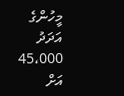މީހުންގެ އަދަދު 45،000 އަށް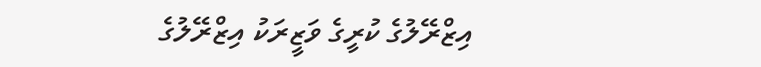އިޒްރޭލުގެ ކުރީގެ ވަޒީރަކު އިޒްރޭލުގެ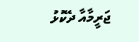ޖަރީމާއާ ދެކޮޅު